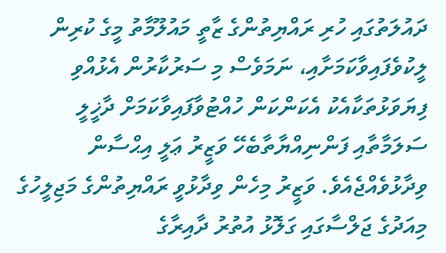ދައުލަތުގައި ހުރި ރައްޔިތުންގެ ޒާތީ މައުލޫމާތު މީގެ ކުރިން ލީކުވެފައިވާކަމަށާއި، ނަމަވެސް މި ސަރުކާރުން އެޅުއްވި ފިޔަވަޅުތަކާއެކު އެކަންކަން ހުއްޓުވާފައިވާކަމަށް ދާޚީލީ ސަލަމާތާއި ފަންނިއްޔާތާބެހޭ ވަޒީރު ޢަލީ އިޙްސާން ވިދާޅުވެއްޖެއެވެ. ވަޒީރު މިހެން ވިދާޅުވީ ރައްޔިތުންގެ މަޖިލީހުގެ މިއަދުގެ ޖަލްސާގައި ގަލޮޅު އުތުރު ދާއިރާގެ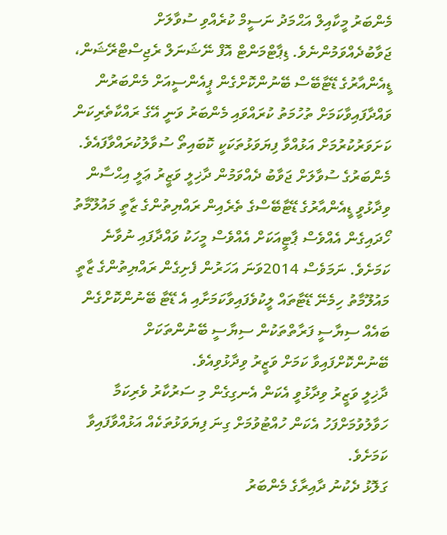މެންބަރު މީކާއިލް އަޙްމަދު ނަސީމް ކުރެއްވި ސުވާލަށް ޖަވާބުދެއްވަމުންނެވެ. ޑިޕާޓްމަންޓް އޮފް ނޭޝަނަލް ރެޖިސްޓްރޭޝަން، ޑީއެންއާރުގެ ޑޭޓާބޭސް ބޭނުންކޮށްގެން ޕީއެންސީއަށް މެންބަރުން ވައްދާފައިވާކަމަށް ތުހުމަތު ކުރައްވައި މެންބަރު ވަނީ އޭގެ ރައްކާތެރިކަން ކަށަވަރުކުރުމަށް އަޅުއްވާ ފިޔަވަޅުތަކަކީ ކޮބައިތޯ ސުވާލުކުރައްވާފައެވެ.
މެންބަރުގެ ސުވާލަށް ޖަވާބު ދެއްވަމުން ދާޚިލީ ވަޒީރު ޢަލީ އިޙްސާން ވިދާޅުވީ ޑީއެންއާރުގެ ޑޭޓާބޭސްގެ ތެރެއިން ރައްޔިތުންގެ ޒާތީ މައުލޫމާތު ހޯދައިގެން އެއްވެސް ޕާޓީއަކަށް އެއްވެސް މީހަކު ވައްދާފައި ނުވާނެ ކަމަށެވެ. ނަމަވެސް 2014ވަނަ އަހަރުން ފެށިގެން ރައްޔިތުންގެ ޒާތީ މައުލޫމާތު ހިމެނޭ ޑޭޓާތައް ލީކުވެފައިވާކަމަށާއި އެ ޑޭޓާ ބޭނުންކޮށްގެން ބައެއް ސިޔާސީ ފަރާތްތަކުން ސިޔާސީ ބޭނުންތަކަށް ބޭނުންކޮށްފައިވާ ކަމަށް ވަޒީރު ވިދާޅުވިއެވެ.
ދާޚިލީ ވަޒީރު ވިދާޅުވީ އެކަން އެނގިގެން މި ސަރުކާރު ވެރިކަމާ ހަވާލުވުމަށްފަހު އެކަން ހުއްޓުވުމަށް ގިނަ ފިޔަވަޅުތަކެއް އަޅުއްވާފައިވާ ކަމަށެވެ.
ގަލޮޅު ދެކުނު ދާއިރާގެ މެންބަރު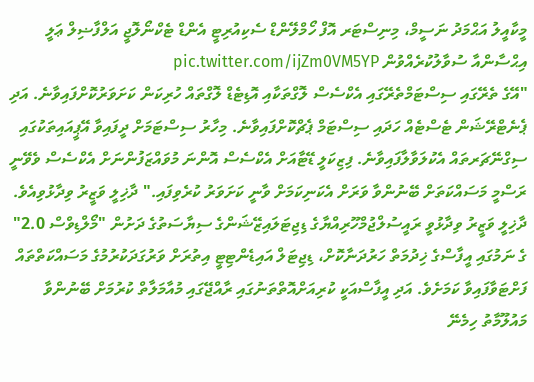މީކާއީލު އަޙްމަދު ނަސީމް، މިނިސްޓަރ އޮފް ހޯމްލޭންޑް ސެކިއުރިޓީ އެންޑް ޓެކްނޯލޮޖީ އަލްފާޟިލް ޢަލީ އިޙްސާންއާ ސުވާލުކުރެއްވުން pic.twitter.com/ijZm0VM5YP
"އޭގެ ތެރޭގައި ސިސްޓަމްތެރޭގައި އެކްސެސް ލޮގްތަކާއި އޮޑިޓެޑް ލޮގްތައް ހުރިކަން ކަށަވަރުކޮށްފައިވާނެ. އަދި ޕެނެޓްރޭޝަން ޓެސްޓެއް ހަދައި ސިސްޓަމް ޕެޗްކޮށްފައިވާނެ. މިހާރު ސިސްޓަމަށް ދީފައިވާ އޭޕީއައިތަކުގައި ސިގްނޭޗަރތައް އެކުލަވާލާފައިވާނެ. ފިޒިކަލީ ޑޭޓާއަށް އެކްސެސް އޮންނަ މުވައްޒަފުންނަށް އެކްސެސް ވެވޭނީ ރަސްމީ މަސައްކަތަށް ބޭނުންވާ ވަރަށް އެކަނިކަމަށް ވާނީ ކަށަވަރު ކުރެވިފައި." ދާޚިލީ ވަޒީރު ވިދާޅުވިއެވެ.
ދާޚިލީ ވަޒީރު ވިދާޅުވީ ރައީސުލްޖުމްހޫރިއްޔާގެ ޑިޖިޓަލައިޒޭޝަންގެ ސިޔާސަތުގެ ދަށުން "މޯލްޑިވްސް 2.0" ގެ ނަމުގައި އީފާސްގެ ޚިދުމަތް ހަރުދަނާކޮށް، ޑިޖިޓަލް އައިޑެންޓިޓީ އިތުރަށް ވަރުގަދަކުރުމުގެ މަސައްކަތްތައް ފަށްޓަވާފައިވާ ކަމަށެވެ. އަދި އީފާސްއަކީ ކުރިއަށްއޮތްތަނުގައި ރާއްޖޭގައި މުއާމަލާތް ކުރުމަށް ބޭނުންވާ މައުލޫމާތު ހިމެނޭ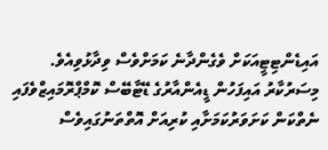އައިޑެންޓިޓީއަކަށް ވެގެންދާނެ ކަމަށްވެސް ވިދާޅުވިއެވެ.
މިސަރުކާރު އައިފަހުން ޑީއެންއާރުގެ ޑޭޓާބޭސް ކޮމްޕްރޮމައިޒްވެފައި ނެތްކަން ކަށަވަރުކަމަށާއި ކުރިއަށް އޮތްތަނުގައިވެސް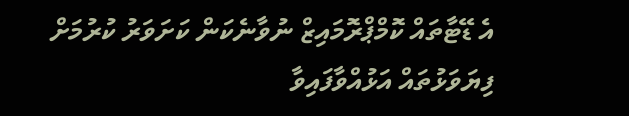އެ ޑޭޓާތައް ކޮމްޕްރޮމައިޒް ނުވާނެކަން ކަށަވަރު ކުރުމަށް ފިޔަވަޅުތައް އަޅުއްވާފައިވާ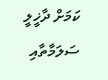ކަމަށް ދާޚީލީ ސަލަމާތާއި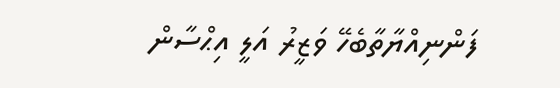ފަންނިއްޔާތާބެހޭ ވަޒީރު އަލީ އިޙްސާން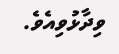ވިދާޅުވިއެވެ.